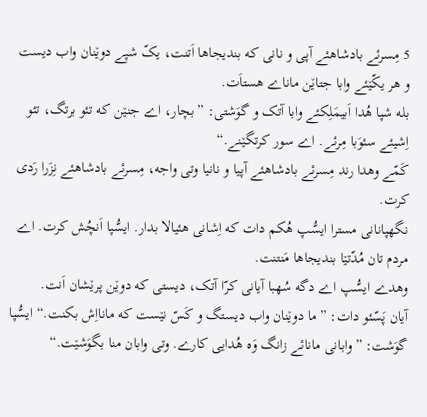5 مِسرئے بادشاهئے آپی و نانی که بندیجاها اَتنت، یکّ شپے دوێنان واب دیست و هر یکّێئے وابا جتاێن ماناے هستاَت.
بله شپا هُدا اَبیمَلِکئے وابا آتک و گوَشتی: ”بچار، اے جنێن که تئو برتگ، تئو اِشیئے سئوَبا مِرئے. اے سور کرتگێنے.“
کَمّے وهدا رند مِسرئے بادشاهئے آپیا و نانیا وتی واجه، مِسرئے بادشاهئے نِزَرا رَدی کرت.
نگهپانانی مسترا ایسُّپ هُکم دات که اِشانی هئیالا بدار. ایسُّپا اَنچُش کرت. اے مردم تان مُدّتێا بندیجاها مَنتنت.
وهدے ایسُّپ اے دگه سُهبا آیانی کرّا آتک، دیستی که دوێن پرێشان اَنت.
آیان پَسّئو دات: ”ما دوێنان واب دیستگ و کَسّ نێست که مانااِش بکنت.“ ایسُّپا گوَشت: ”وابانی مانائے زانگ وَه هُدایی کارے. وتی وابان منا بگوَشێت.“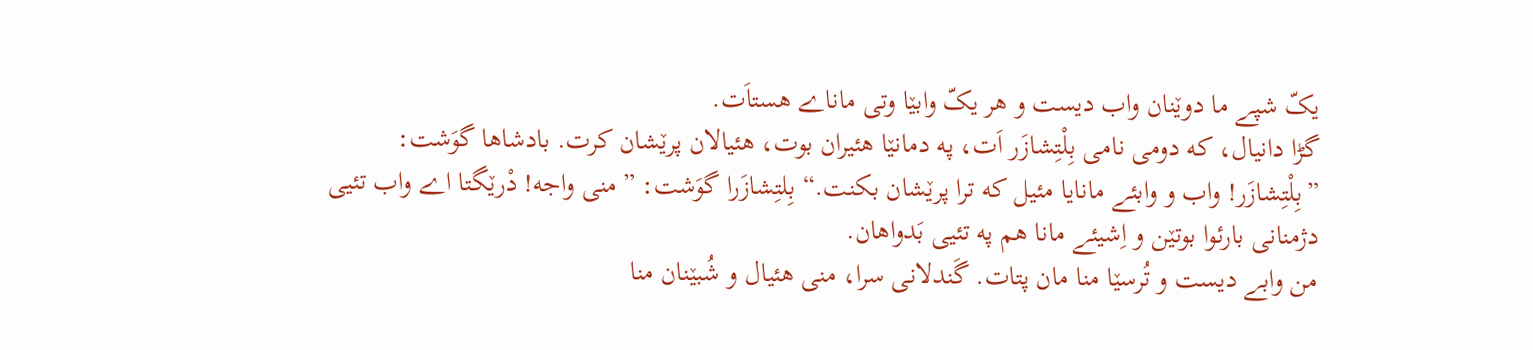یکّ شپے ما دوێنان واب دیست و هر یکّ وابێا وتی ماناے هستاَت.
گڑا دانیال، که دومی نامی بِلْتِشازَر اَت، په دمانێا هئیران بوت، هئیالان پرێشان کرت. بادشاها گوَشت: ”بِلْتِشازَر! واب و وابئے مانایا مئیل که ترا پرێشان بکنت.“ بِلتِشازَرا گوَشت: ”منی واجه! دْرێگتا اے واب تئیی دژمنانی بارئوا بوتێن و اِشیئے مانا هم په تئیی بَدواهان.
من وابے دیست و تُرسێا منا مان پتات. گَندلانی سرا، منی هئیال و شُبێنان منا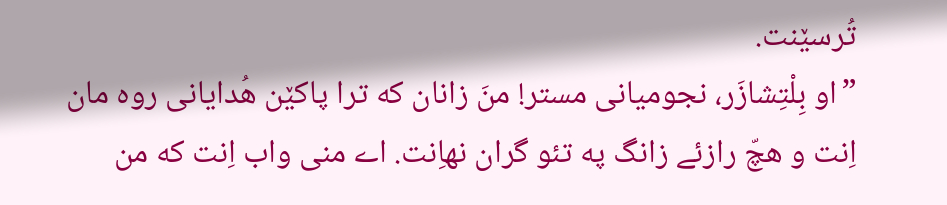تُرسێنت.
”او بِلْتِشازَر، نجومیانی مستر! منَ زانان که ترا پاکێن هُدایانی روه مان اِنت و هچّ رازئے زانگ په تئو گران نهاِنت. اے منی واب اِنت که من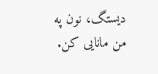دیستگ، نون په من مانایی کن.